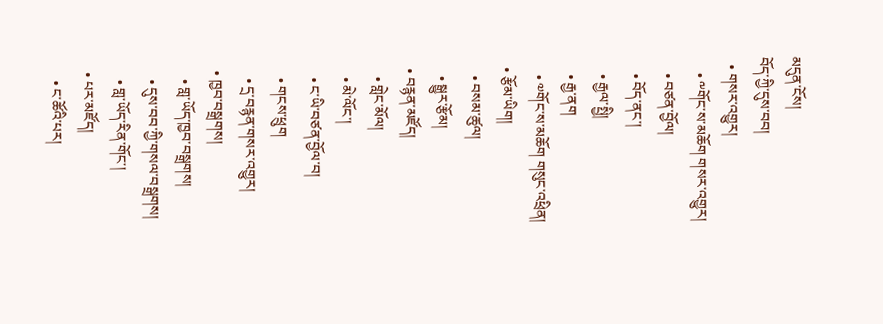མདུན་ངོས།
བོད་ཀྱི་དུས་བབ།
  • གསར་འགྱུར།
    • ༸གོང་ས་མཆོག གསར་འགྱུར།
    • བཙན་བྱོལ།
    • བོད་ནང་།
    • རྒྱལ་སྤྱི།
    • རྒྱ་ནག
    • ༧གོང་ས་མཆོག གསུང་འཕྲིན།
  • རྩོམ་ཡིག།
    • བསམ་ཚུལ།
    • སྒྱུར་རྩོམ།
  • བརྙན་མཛོད།
    • གླེང་མོལ།
    • མེ་ལོང་།
    • ང་ཡི་བཙན་བྱོལ་བ།
    • གངས་ཕྲུག
    • དྲ་བརྙན་གསར་འགྱུར།
  • ཁྱབ་བསྒྲགས།
    • གླ་ཡོད་ཁྱབ་བསྒྲགས།
    • དུས་བབ་ཀྱི་གསལ་བསྒྲགས།
    • གླ་ཡོད་རིན་གོང་།
  • པར་མཛོད།
    • ང་ཚོའི་པར།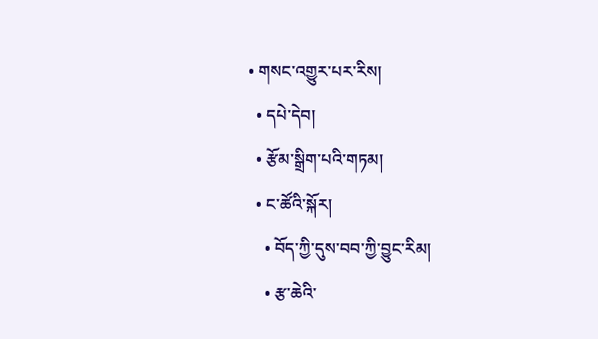• གསང་འགྱུར་པར་རིས།
  • དཔེ་དེབ།
  • རྩོམ་སྒྲིག་པའི་གཏམ།
  • ང་ཚོའི་སྐོར།
    • བོད་ཀྱི་དུས་བབ་ཀྱི་བྱུང་རིམ།
    • རྩ་ཆེའི་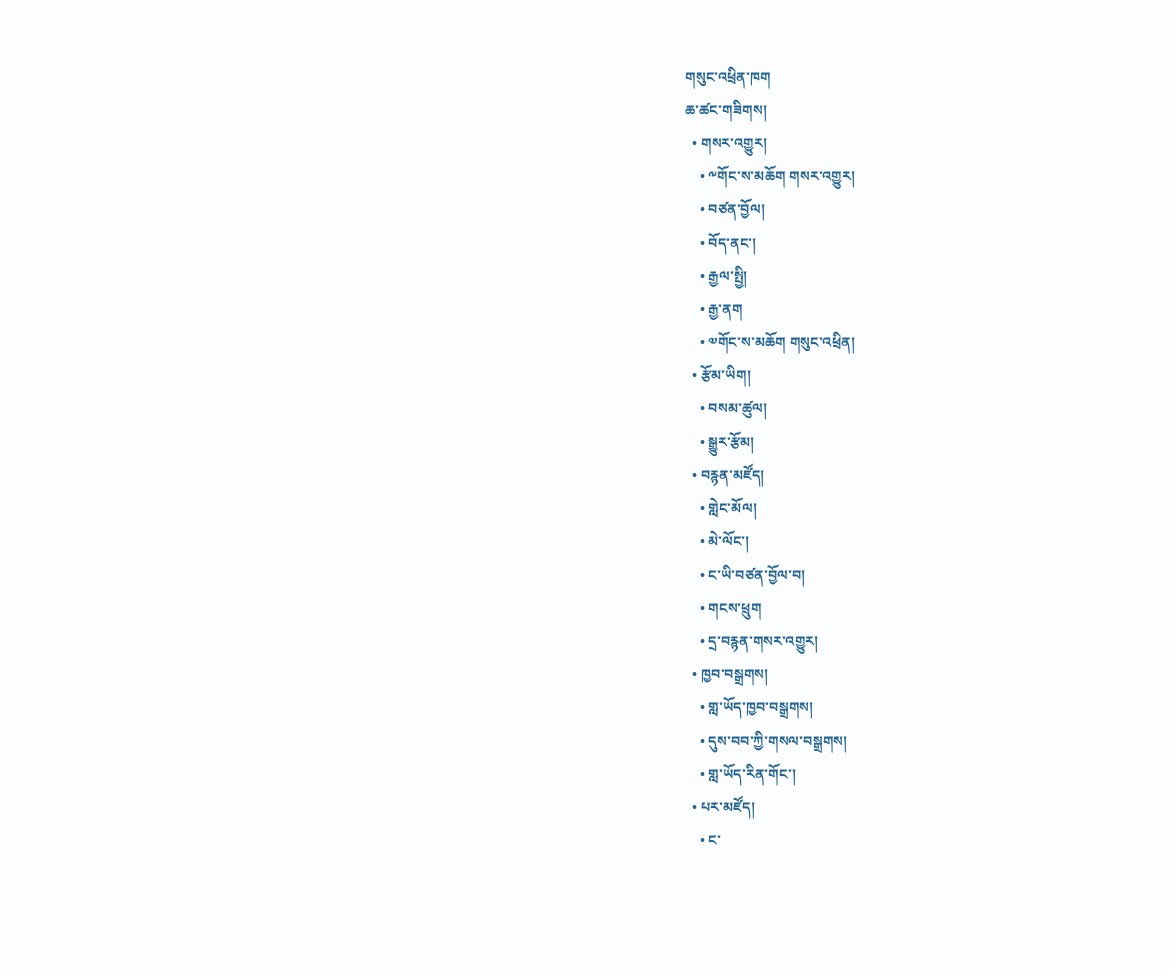གསུང་འཕྲིན་ཁག
ཆ་ཚང་གཟིགས།
  • གསར་འགྱུར།
    • ༸གོང་ས་མཆོག གསར་འགྱུར།
    • བཙན་བྱོལ།
    • བོད་ནང་།
    • རྒྱལ་སྤྱི།
    • རྒྱ་ནག
    • ༧གོང་ས་མཆོག གསུང་འཕྲིན།
  • རྩོམ་ཡིག།
    • བསམ་ཚུལ།
    • སྒྱུར་རྩོམ།
  • བརྙན་མཛོད།
    • གླེང་མོལ།
    • མེ་ལོང་།
    • ང་ཡི་བཙན་བྱོལ་བ།
    • གངས་ཕྲུག
    • དྲ་བརྙན་གསར་འགྱུར།
  • ཁྱབ་བསྒྲགས།
    • གླ་ཡོད་ཁྱབ་བསྒྲགས།
    • དུས་བབ་ཀྱི་གསལ་བསྒྲགས།
    • གླ་ཡོད་རིན་གོང་།
  • པར་མཛོད།
    • ང་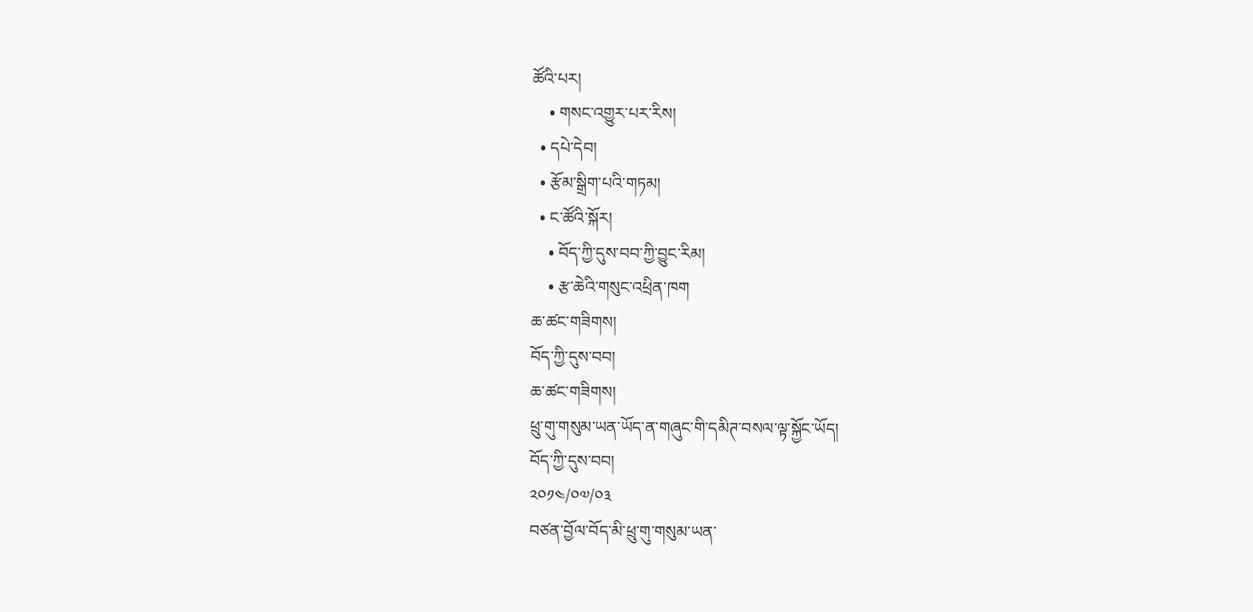ཚོའི་པར།
    • གསང་འགྱུར་པར་རིས།
  • དཔེ་དེབ།
  • རྩོམ་སྒྲིག་པའི་གཏམ།
  • ང་ཚོའི་སྐོར།
    • བོད་ཀྱི་དུས་བབ་ཀྱི་བྱུང་རིམ།
    • རྩ་ཆེའི་གསུང་འཕྲིན་ཁག
ཆ་ཚང་གཟིགས།
བོད་ཀྱི་དུས་བབ།
ཆ་ཚང་གཟིགས།
ཕྲུ་གུ་གསུམ་ཡན་ཡོད་ན་གཞུང་གི་དམིཊ་བསལ་ལྟ་སྐྱོང་ཡོད།
བོད་ཀྱི་དུས་བབ།
༢༠༡༤/༠༧/༠༣
བཙན་བྱོལ་བོད་མི་ཕྲུ་གུ་གསུམ་ཡན་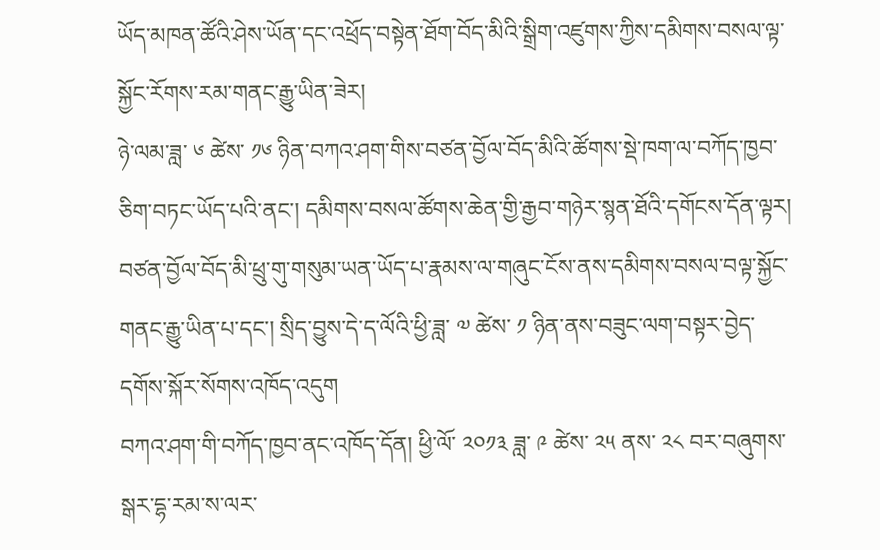ཡོད་མཁན་ཚོའི་ཤེས་ཡོན་དང་འཕྲོད་བསྟེན་ཐོག་བོད་མིའི་སྒྲིག་འཛུགས་ཀྱིས་དམིགས་བསལ་ལྟ་སྐྱོང་རོགས་རམ་གནང་རྒྱུ་ཡིན་ཟེར།
ཉེ་ལམ་ཟླ་ ༦ ཚེས་ ༡༦ ཉིན་བཀའ་ཤག་གིས་བཙན་བྱོལ་བོད་མིའི་ཚོགས་སྡེ་ཁག་ལ་བཀོད་ཁྱབ་ཅིག་བཏང་ཡོད་པའི་ནང་། དམིགས་བསལ་ཚོགས་ཆེན་གྱི་རྒྱབ་གཉེར་སྙན་ཐོའི་དགོངས་དོན་ལྟར། བཙན་བྱོལ་བོད་མི་ཕྲུ་གུ་གསུམ་ཡན་ཡོད་པ་རྣམས་ལ་གཞུང་ངོས་ནས་དམིགས་བསལ་བལྟ་སྐྱོང་གནང་རྒྱུ་ཡིན་པ་དང་། སྲིད་བྱུས་དེ་ད་ལོའི་ཕྱི་ཟླ་ ༧ ཚེས་ ༡ ཉིན་ནས་བཟུང་ལག་བསྟར་བྱེད་དགོས་སྐོར་སོགས་འཁོད་འདུག
བཀའ་ཤག་གི་བཀོད་ཁྱབ་ནང་འཁོད་དོན། ཕྱི་ལོ་ ༢༠༡༣ ཟླ་ ༩ ཚེས་ ༢༥ ནས་ ༢༨ བར་བཞུགས་སྒར་དྷ་རམ་ས་ལར་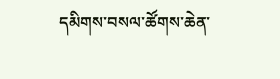དམིགས་བསལ་ཚོགས་ཆེན་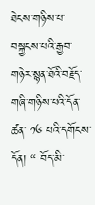ཐེངས་གཉིས་པ་བསྐྱངས་པའི་རྒྱབ་གཉེར་སྙན་ཐོའི་བརྗོད་གཞི་གཉིས་པའི་དོན་ཚན་ ༡༦ པའི་དགོངས་དོན། “ བོད་མི་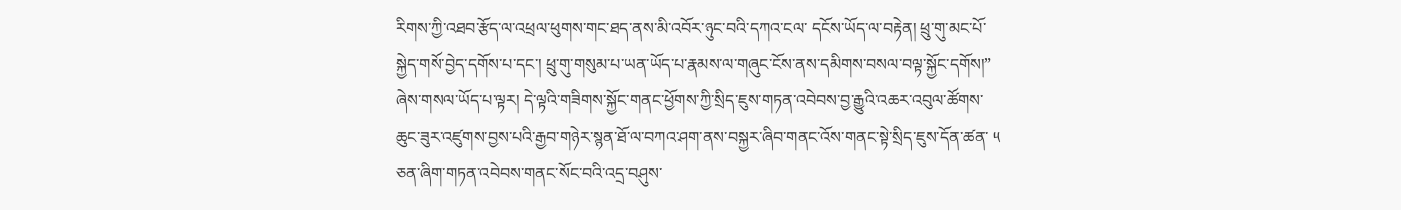རིགས་ཀྱི་འཐབ་རྩོད་ལ་འཕྲལ་ཕུགས་གང་ཐད་ནས་མི་འབོར་ཉུང་བའི་དཀའ་ངལ་ དངོས་ཡོད་ལ་བརྟེན། ཕྲུ་གུ་མང་པོ་སྐྱེད་གསོ་བྱེད་དགོས་པ་དང་། ཕྲུ་གུ་གསུམ་པ་ཡན་ཡོད་པ་རྣམས་ལ་གཞུང་ངོས་ནས་དམིགས་བསལ་བལྟ་སྐྱོང་དགོས།” ཞེས་གསལ་ཡོད་པ་ལྟར། དེ་ལྟའི་གཟིགས་སྐྱོང་གནང་ཕྱོགས་ཀྱི་སྲིད་ཇུས་གཏན་འབེབས་བྱ་རྒྱུའི་འཆར་འབུལ་ཚོགས་ཆུང་ཟུར་འཛུགས་བྱས་པའི་རྒྱབ་གཉེར་སྙན་ཐོ་ལ་བཀའ་ཤག་ནས་བསྐྱར་ཞིབ་གནང་འོས་གནང་སྟེ་སྲིད་ཇུས་དོན་ཚན་ ༥ ཅན་ཞིག་གཏན་འབེབས་གནང་སོང་བའི་འདྲ་བཤུས་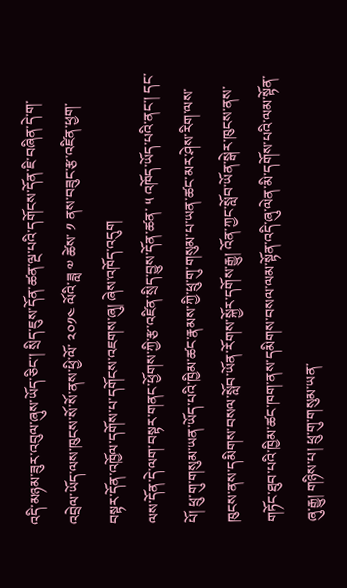འདི་མཉམ་ཟུར་འབུལ་ཞུས་ཡོད་ཅིང་། སྲིད་ཇུས་དོན་ཚན་ལྔ་པའི་དགོངས་དོན་ཇི་བཞིན་དེ་ག་འབྲེལ་ཡོད་ལས་ཁུངས་སོ་སོ་ནས་ཕྱི་ལོ་ ༢༠༡༤ ལོའི་ཟླ ༧ ཚེས་ ༡ ནས་བཟུང་རྩ་འཛིན་ཕྱག་བསྟར་དོན་འཁྱོལ་དགོས་པ་དགོངས་འཇགས་ཞུ། ཞེས་འཁོད་འདུག
ལས་དོན་དེ་ལག་བསྟར་གནང་ཕྱོགས་ཀྱི་རྩ་འཛིན་སྲིད་བྱུས་དོན་ཚན་ ༥ འཁོད་ཡོད་པའི་ནང་། དང་པོ། ཕྲུ་གུ་གསུམ་ཡན་ཡོད་པའི་ཁྱིམ་ཚང་རྣམས་ཀྱི་ཕྲུ་གུ་གསུམ་པ་ཡན་ཚང་མར་ཤེས་རིག་ལས་ཁུངས་ནས་དམིགས་བསལ་སློབ་ཡོན་རོགས་སྐྱོར་དགོས་རྒྱུ། འོན་ཀྱང་སློབ་ཡོན་སྒེར་ཁུངས་ནས་གཏོང་ཐུབ་པའི་ཁྱིམ་ཚང་ཁག་ནས་དམིགས་བསལ་ལམ་སྟོན་འདི་ཞུ་ལེན་མི་དགོས་པའི་ལམ་སྟོན་ཞུ་རྒྱུ། གཉིས་པ། ཕྲུ་གུ་གསུམ་ཡན་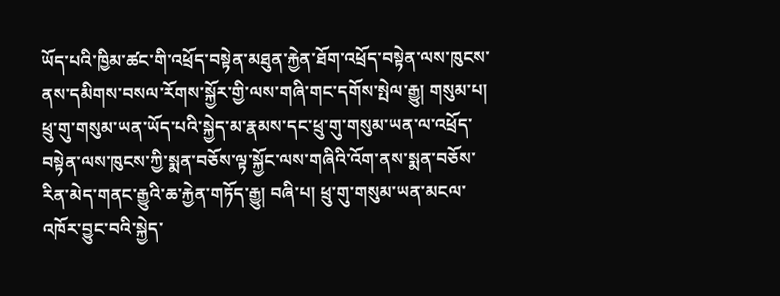ཡོད་པའི་ཁྱིམ་ཚང་གི་འཕྲོད་བསྟེན་མཐུན་རྐྱེན་ཐོག་འཕྲོད་བསྟེན་ལས་ཁུངས་ནས་དམིགས་བསལ་རོགས་སྐྱོར་གྱི་ལས་གཞི་གང་དགོས་སྤེལ་རྒྱུ། གསུམ་པ། ཕྲུ་གུ་གསུམ་ཡན་ཡོད་པའི་སྐྱེད་མ་རྣམས་དང་ཕྲུ་གུ་གསུམ་ཡན་ལ་འཕྲོད་བསྟེན་ལས་ཁུངས་ཀྱི་སྨན་བཅོས་ལྟ་སྐྱོང་ལས་གཞིའི་འོག་ནས་སྨན་བཅོས་རིན་མེད་གནང་རྒྱུའི་ཆ་རྐྱེན་གཏོད་རྒྱུ། བཞི་པ། ཕྲུ་གུ་གསུམ་ཡན་མངལ་འཁོར་བྱུང་བའི་སྐྱེད་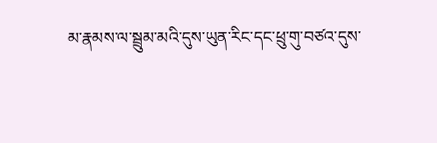མ་རྣམས་ལ་སྦྲུམ་མའི་དུས་ཡུན་རིང་དང་ཕྲུ་གུ་བཙའ་དུས་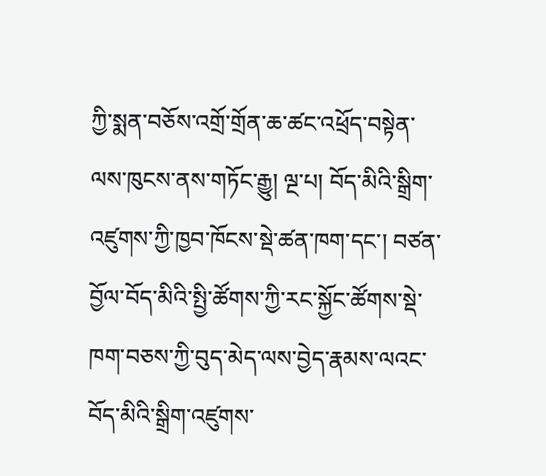ཀྱི་སྨན་བཅོས་འགྲོ་གྲོན་ཆ་ཚང་འཕྲོད་བསྟེན་ལས་ཁུངས་ནས་གཏོང་རྒྱུ། ལྔ་པ། བོད་མིའི་སྒྲིག་འཛུགས་ཀྱི་ཁྱབ་ཁོངས་སྡེ་ཚན་ཁག་དང་། བཙན་བྱོལ་བོད་མིའི་སྤྱི་ཚོགས་ཀྱི་རང་སྐྱོང་ཚོགས་སྡེ་ཁག་བཅས་ཀྱི་བུད་མེད་ལས་བྱེད་རྣམས་ལའང་བོད་མིའི་སྒྲིག་འཛུགས་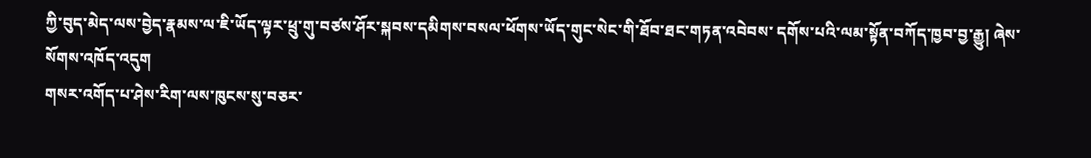ཀྱི་བུད་མེད་ལས་བྱེད་རྣམས་ལ་ཇི་ཡོད་ལྟར་ཕྲུ་གུ་བཙས་ཤོར་སྐབས་དམིགས་བསལ་ཕོགས་ཡོད་གུང་སེང་གི་ཐོབ་ཐང་གཏན་འབེབས་ དགོས་པའི་ལམ་སྟོན་བཀོད་ཁྱབ་བྱ་རྒྱུ། ཞེས་སོགས་འཁོད་འདུག
གསར་འགོད་པ་ཤེས་རིག་ལས་ཁུངས་སུ་བཅར་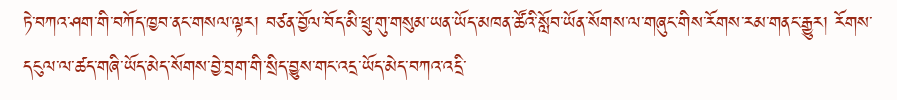ཏེ་བཀའ་ཤག་གི་བཀོད་ཁྱབ་ནང་གསལ་ལྟར། བཙན་བྱོལ་བོད་མི་ཕྲུ་གུ་གསུམ་ཡན་ཡོད་མཁན་ཚོའི་སློབ་ཡོན་སོགས་ལ་གཞུང་གིས་རོགས་རམ་གནང་རྒྱུར། རོགས་དངུལ་ལ་ཚད་གཞི་ཡོད་མེད་སོགས་བྱེ་བྲག་གི་སྲིད་བྱུས་གང་འདྲ་ཡོད་མེད་བཀའ་འདྲི་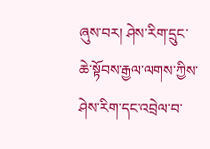ཞུས་བར། ཤེས་རིག་དྲུང་ཆེ་སྟོབས་རྒྱལ་ལགས་ཀྱིས་ཤེས་རིག་དང་འབྲེལ་བ་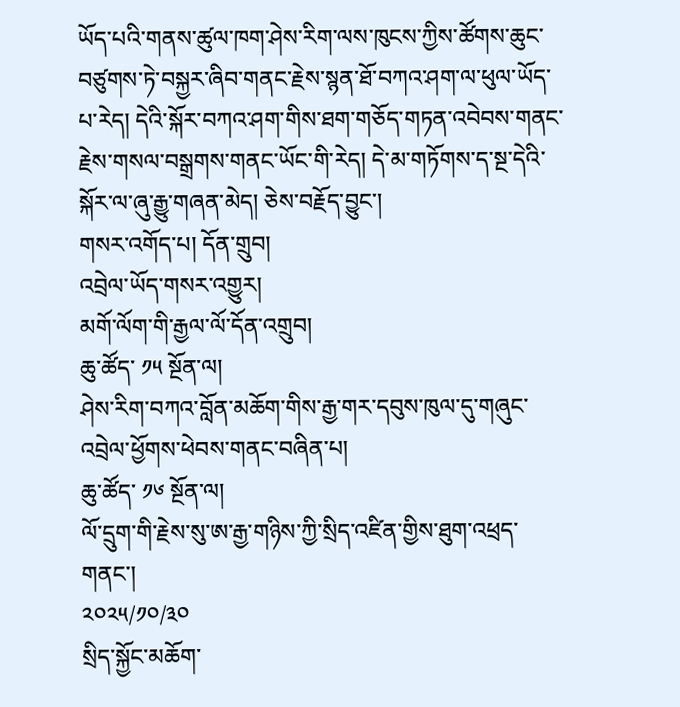ཡོད་པའི་གནས་ཚུལ་ཁག་ཤེས་རིག་ལས་ཁུངས་ཀྱིས་ཚོགས་ཆུང་བཙུགས་ཏེ་བསྐྱར་ཞིབ་གནང་རྗེས་སྙན་ཐོ་བཀའ་ཤག་ལ་ཕུལ་ཡོད་པ་རེད། དེའི་སྐོར་བཀའ་ཤག་གིས་ཐག་གཅོད་གཏན་འབེབས་གནང་རྗེས་གསལ་བསྒྲགས་གནང་ཡོང་གི་རེད། དེ་མ་གཏོགས་ད་སྔ་དེའི་སྐོར་ལ་ཞུ་རྒྱུ་གཞན་མེད། ཅེས་བརྗོད་བྱུང་།
གསར་འགོད་པ། དོན་གྲུབ།
འབྲེལ་ཡོད་གསར་འགྱུར།
མགོ་ལོག་གི་རྒྱལ་ལོ་དོན་འགྲུབ།
ཆུ་ཚོད་ ༡༥ སྔོན་ལ།
ཤེས་རིག་བཀའ་བློན་མཆོག་གིས་རྒྱ་གར་དབུས་ཁུལ་དུ་གཞུང་འབྲེལ་ཕྱོགས་ཕེབས་གནང་བཞིན་པ།
ཆུ་ཚོད་ ༡༦ སྔོན་ལ།
ལོ་དྲུག་གི་རྗེས་སུ་ཨ་རྒྱ་གཉིས་ཀྱི་སྲིད་འཛིན་གྱིས་ཐུག་འཕྲད་གནང་།
༢༠༢༥/༡༠/༣༠
སྲིད་སྐྱོང་མཆོག་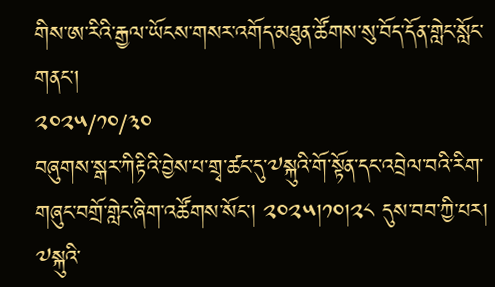གིས་ཨ་རིའི་རྒྱལ་ཡོངས་གསར་འགོད་མཐུན་ཚོགས་སུ་བོད་དོན་གླེང་སློང་གནང་།
༢༠༢༥/༡༠/༣༠
བཞུགས་སྒར་ཀིརྟིའི་བྱེས་པ་གྲྭ་ཚང་དུ་༧སྐུའི་གོ་སྟོན་དང་འབྲེལ་བའི་རིག་གཞུང་བགྲོ་གླེང་ཞིག་འཚོགས་སོང་། ༢༠༢༥།༡༠།༢༨ དུས་བབ་ཀྱི་པར།
༧སྐུའི་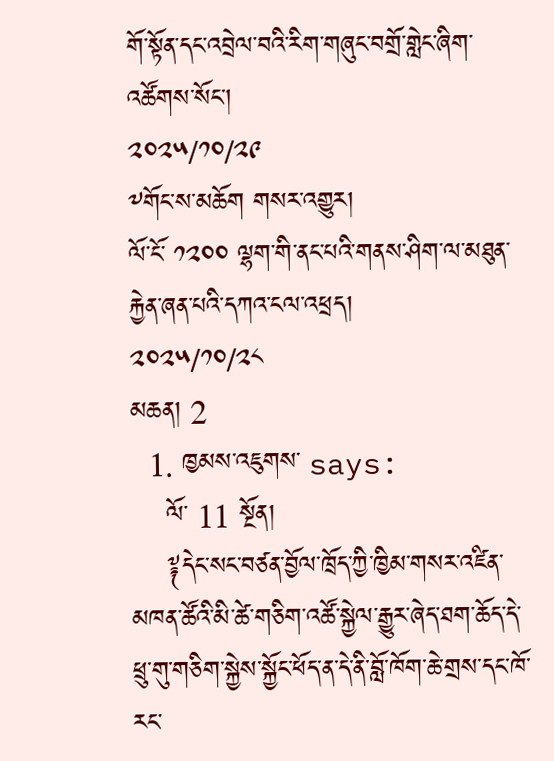གོ་སྟོན་དང་འབྲེལ་བའི་རིག་གཞུང་བགྲོ་གླེང་ཞིག་འཚོགས་སོང་།
༢༠༢༥/༡༠/༢༩
༸གོང་ས་མཆོག གསར་འགྱུར།
ལོ་ངོ་ ༡༢༠༠ ལྷག་གི་ནང་པའི་གནས་ཤིག་ལ་མཐུན་རྐྱེན་ཞན་པའི་དཀའ་ངལ་འཕྲད།
༢༠༢༥/༡༠/༢༨
མཆན། 2
  1. ཁྱམས་འཇུགས་ says:
    ལོ་ 11 སྔོན།
    ༈དེང་སང་བཙན་བྱོལ་ཁྲོད་ཀྱི་ཁྱིམ་གསར་འཛིན་མཁན་ཚོའི་མི་ཚེ་གཅིག་འཚོ་སྐྱེལ་རྒྱུར་ཞེད་ཐག་ཆོད་དེ་ཕྲུ་གུ་གཅིག་སྐྱེས་སྐྱོང་ཕོད་ན་དེ་ནི་བློ་ཁོག་ཆེ་གྲས་དང་ཁོ་རང་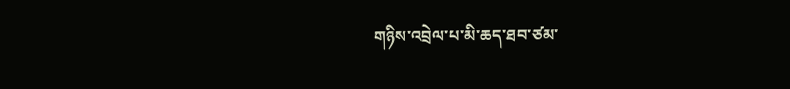གཉིས་འབྲེལ་པ་མི་ཆད་ཐབ་ཙམ་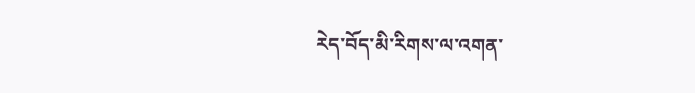རེད་བོད་མི་རིགས་ལ་འགན་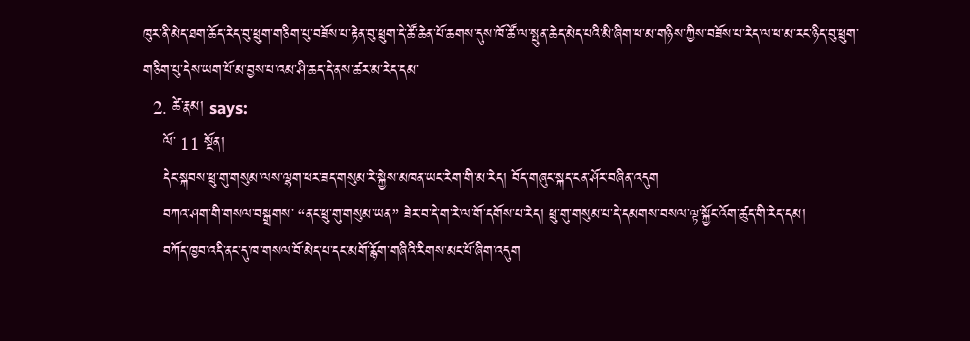ཁུར་ནི་མེད་ཐག་ཆོད་རེད་བུ་ཕྲུག་གཅིག་པུ་བཟོས་པ་རྟེན་བུ་ཕྲུག་དེ་ཚོ་ཆེན་པོ་ཆགས་དུས་ཁོ་ཚོ་ལ་སྤུན་ཆེད་མེད་པའི་མི་ཞིག་ཕ་མ་གཉིས་ཀྱིས་བཟོས་པ་རེད་ལ་ཕ་མ་རང་ཉིད་བུ་ཕྲུག་གཅིག་པུ་དེས་ཡག་པོ་མ་བྱས་པ་འམ་ཤི་ཆད་དེ་ནས་ཚར་མ་རེད་དམ་
  2. ཚེ་རྣམ། says:
    ལོ་ 11 སྔོན།
    དེང་སྐབས་ཕྲུ་གུ་གསུམ་ལས་ལྷག་ཕར་ཟད་གསུམ་རེ་སྐྱེས་མཁན་ཡང་རེག་གི་མ་རེད། བོད་གཞུང་སྐད་ངན་ཤོར་བཞིན་འདུག
    བཀའ་ཤག་གི་གསལ་བསྒྲགས་ “ནང་ཕྲུ་གུ་གསུམ་ཡན” ཟེར་བ་དེ་ག་རེ་ལ་གོ་དགོས་པ་རེད། ཕྲུ་གུ་གསུམ་པ་དེ་དམགས་བསལ་ལྟ་སྐྱོང་འོག་ཚུད་གི་རེད་དམ།
    བཀོད་ཁྱབ་འདི་ནང་དུ་ཁ་གསལ་བོ་མེད་པ་དང་མགོ་རྙོག་གཞིའི་རིགས་མང་པོ་ཞིག་འདུག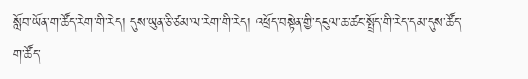སློབ་ཡོན་ག་ཚོད་རེག་གི་རེད། དུས་ཡུན་ཅི་ཙམ་ལ་རེག་གི་རེད། འཕྲོད་བསྟེན་གྱི་དངུལ་ཆ་ཚང་སྤྲོད་གི་རེད་དམ་དུས་ཚོད་ག་ཚོད་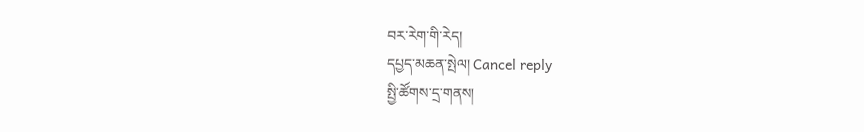བར་རེག་གི་རེད།
དཔྱད་མཆན་སྤེལ། Cancel reply
སྤྱི་ཚོགས་དྲ་གནས།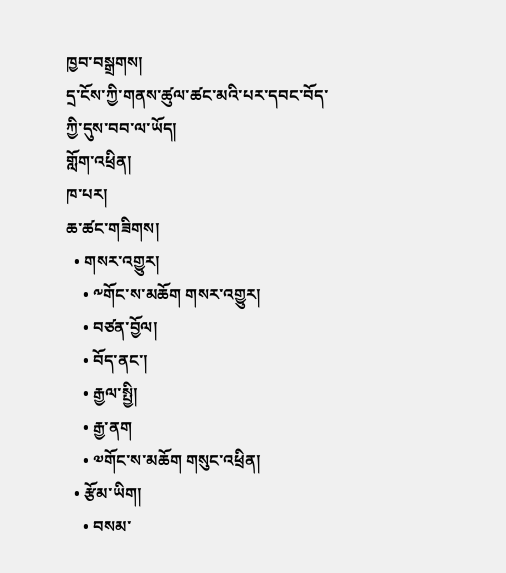ཁྱབ་བསྒྲགས།
དྲ་ངོས་ཀྱི་གནས་ཚུལ་ཚང་མའི་པར་དབང་བོད་ཀྱི་དུས་བབ་ལ་ཡོད།
གློག་འཕྲིན།
ཁ་པར།
ཆ་ཚང་གཟིགས།
  • གསར་འགྱུར།
    • ༸གོང་ས་མཆོག གསར་འགྱུར།
    • བཙན་བྱོལ།
    • བོད་ནང་།
    • རྒྱལ་སྤྱི།
    • རྒྱ་ནག
    • ༧གོང་ས་མཆོག གསུང་འཕྲིན།
  • རྩོམ་ཡིག།
    • བསམ་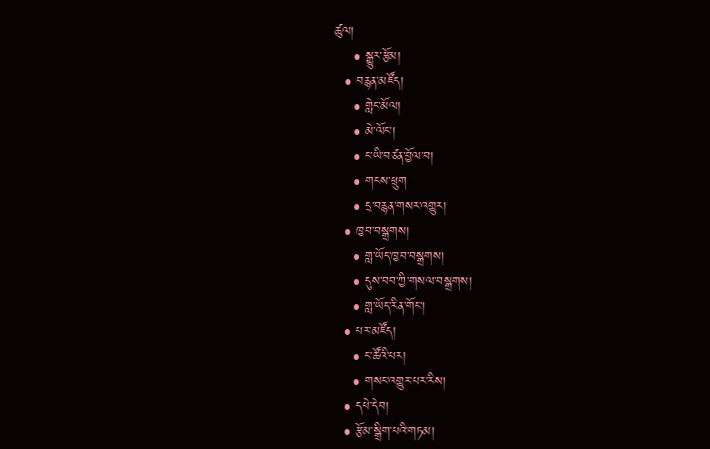ཚུལ།
    • སྒྱུར་རྩོམ།
  • བརྙན་མཛོད།
    • གླེང་མོལ།
    • མེ་ལོང་།
    • ང་ཡི་བཙན་བྱོལ་བ།
    • གངས་ཕྲུག
    • དྲ་བརྙན་གསར་འགྱུར།
  • ཁྱབ་བསྒྲགས།
    • གླ་ཡོད་ཁྱབ་བསྒྲགས།
    • དུས་བབ་ཀྱི་གསལ་བསྒྲགས།
    • གླ་ཡོད་རིན་གོང་།
  • པར་མཛོད།
    • ང་ཚོའི་པར།
    • གསང་འགྱུར་པར་རིས།
  • དཔེ་དེབ།
  • རྩོམ་སྒྲིག་པའི་གཏམ།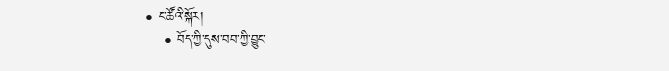• ང་ཚོའི་སྐོར།
    • བོད་ཀྱི་དུས་བབ་ཀྱི་བྱུང་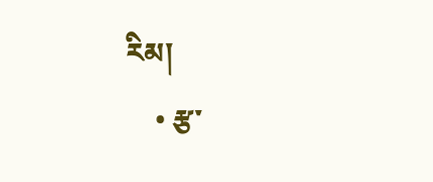རིམ།
    • རྩ་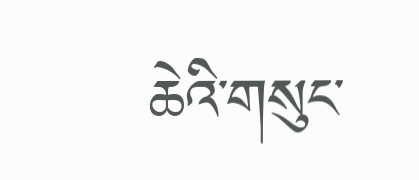ཆེའི་གསུང་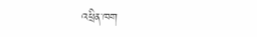འཕྲིན་ཁག